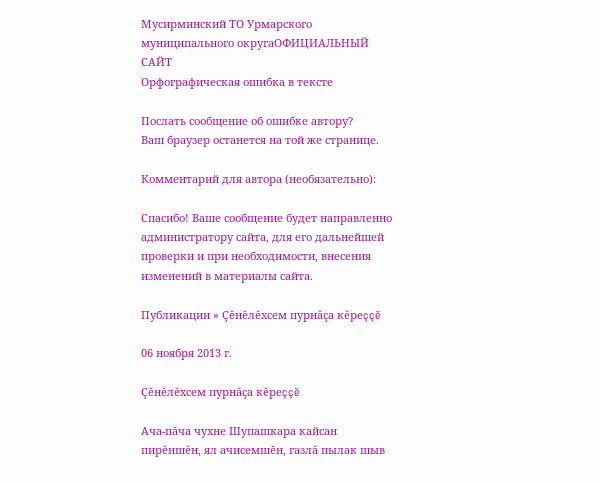Мусирминский ТО Урмарского муниципального округаОФИЦИАЛЬНЫЙ САЙТ
Орфографическая ошибка в тексте

Послать сообщение об ошибке автору?
Ваш браузер останется на той же странице.

Комментарий для автора (необязательно):

Спасибо! Ваше сообщение будет направленно администратору сайта, для его дальнейшей проверки и при необходимости, внесения изменений в материалы сайта.

Публикации » Çĕнĕлĕхсем пурнăçа кĕреççĕ

06 ноября 2013 г.

Çĕнĕлĕхсем пурнăçа кĕреççĕ

Ача-пăча чухне Шупашкара кайсан пирĕншĕн, ял ачисемшĕн, газлă пылак шыв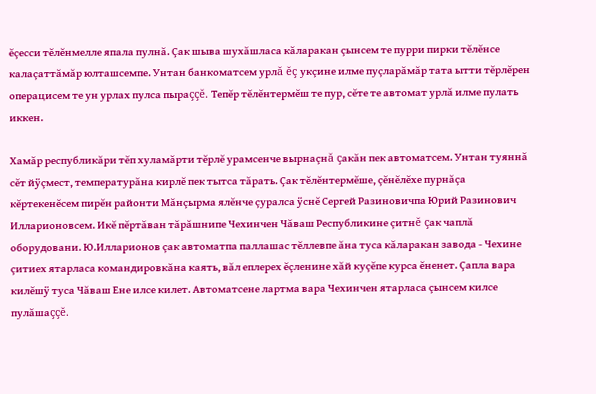ĕçесси тĕлĕнмелле япала пулнă. Çак шыва шухăшласа кăларакан çынсем те пурри пирки тĕлĕнсе калаçаттăмăр юлташсемпе. Унтан банкоматсем урлă ĕç укçине илме пуçларăмăр тата ытти тĕрлĕрен операцисем те ун урлах пулса пыраççĕ. Тепĕр тĕлĕнтермĕш те пур, сĕте те автомат урлă илме пулать иккен.

Хамăр республикăри тĕп хуламăрти тĕрлĕ урамсенче вырнаçнă çакăн пек автоматсем. Унтан туяннă сĕт йÿçмест, температурăна кирлĕ пек тытса тăрать. Çак тĕлĕнтермĕше, çĕнĕлĕхе пурнăçа кĕртекенĕсем пирĕн районти Мăнçырма ялĕнче çуралса ÿснĕ Сергей Разиновичпа Юрий Разинович Илларионовсем. Икĕ пĕртăван тăрăшнипе Чехинчен Чăваш Республикине çитнĕ çак чаплă оборудовани. Ю.Илларионов çак автоматпа паллашас тĕллевпе ăна туса кăларакан завода - Чехине çитиех ятарласа командировкăна каять, вăл еплерех ĕçленине хăй куçĕпе курса ĕненет. Çапла вара килĕшÿ туса Чăваш Ене илсе килет. Автоматсене лартма вара Чехинчен ятарласа çынсем килсе пулăшаççĕ.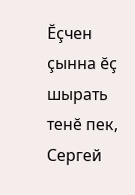Ĕçчен çынна ĕç шырать тенĕ пек, Сергей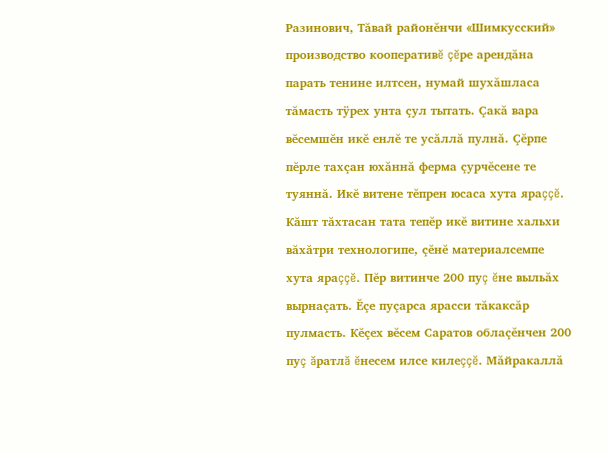Разинович, Тăвай районĕнчи «Шимкусский» производство кооперативĕ çĕре арендăна парать тенине илтсен, нумай шухăшласа тăмасть тÿрех унта çул тытать. Çакă вара вĕсемшĕн икĕ енлĕ те усăллă пулнă. Çĕрпе пĕрле тахçан юхăннă ферма çурчĕсене те туяннă. Икĕ витене тĕпрен юсаса хута яраççĕ. Кăшт тăхтасан тата тепĕр икĕ витине хальхи вăхăтри технологипе, çĕнĕ материалсемпе хута яраççĕ. Пĕр витинче 200 пуç ĕне выльăх вырнаçать. Ĕçе пуçарса ярасси тăкаксăр пулмасть. Кĕçех вĕсем Саратов облаçĕнчен 200 пуç ăратлă ĕнесем илсе килеççĕ. Мăйракаллă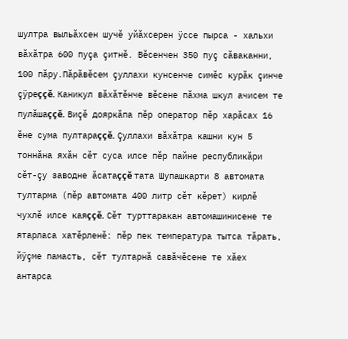шултра выльăхсен шучĕ уйăхсерен ÿссе пырса - хальхи вăхăтра 600 пуçа çитнĕ. Вĕсенчен 350 пуç сăваканни, 100 пăру.Пăрăвĕсем çуллахи кунсенче симĕс курăк çинче çÿреççĕ. Каникул вăхăтĕнче вĕсене пăхма шкул ачисем те пулăшаççĕ. Виçĕ дояркăпа пĕр оператор пĕр харăсах 16 ĕне сума пултараççĕ. Çуллахи вăхăтра кашни кун 5 тоннăна яхăн сĕт суса илсе пĕр пайне республикăри сĕт-çу заводне ăсатаççĕ тата Шупашкарти 8 автомата тултарма (пĕр автомата 400 литр сĕт кĕрет) кирлĕ чухлĕ илсе каяççĕ. Сĕт турттаракан автомашинисене те ятарласа хатĕрленĕ: пĕр пек температура тытса тăрать, йÿçме памасть, сĕт тултарнă савăчĕсене те хăех антарса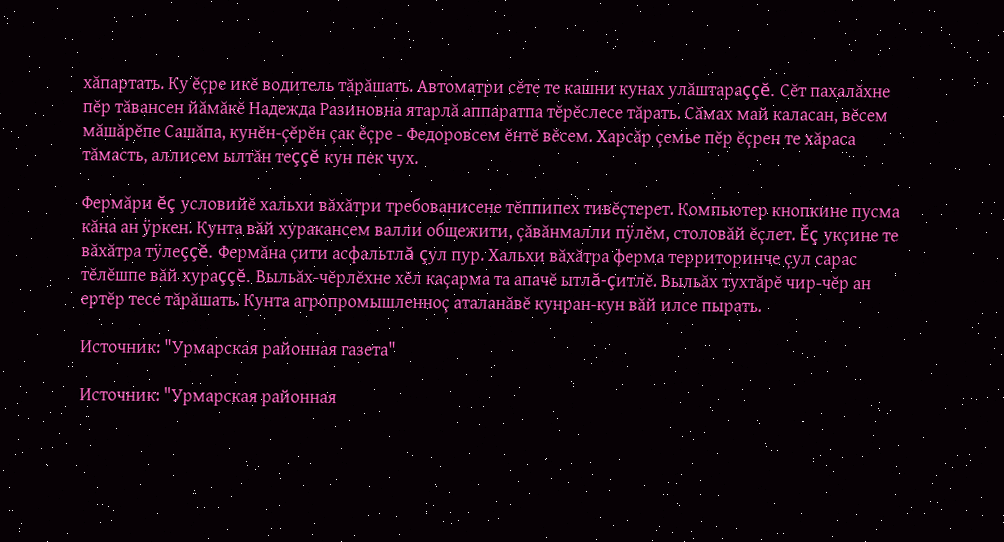хăпартать. Ку ĕçре икĕ водитель тăрăшать. Автоматри сĕте те кашни кунах улăштараççĕ. Сĕт пахалăхне пĕр тăвансен йăмăкĕ Надежда Разиновна ятарлă аппаратпа тĕрĕслесе тăрать. Сăмах май каласан, вĕсем мăшăрĕпе Сашăпа, кунĕн-çĕрĕн çак ĕçре - Федоровсем ĕнтĕ вĕсем. Харсăр çемье пĕр ĕçрен те хăраса тăмасть, аллисем ылтăн теççĕ кун пек чух.

Фермăри ĕç условийĕ хальхи вăхăтри требованисене тĕппипех тивĕçтерет. Компьютер кнопкине пусма кăна ан ÿркен. Кунта вăй хуракансем валли общежити, çăвăнмалли пÿлĕм, столовăй ĕçлет. Ĕç укçине те вăхăтра тÿлеççĕ. Фермăна çити асфальтлă çул пур. Хальхи вăхăтра ферма территоринче çул сарас тĕлĕшпе вăй хураççĕ. Выльăх-чĕрлĕхне хĕл каçарма та апачĕ ытлă-çитлĕ. Выльăх тухтăрĕ чир-чĕр ан ертĕр тесе тăрăшать. Кунта агропромышленноç аталанăвĕ кунран-кун вăй илсе пырать.

Источник: "Урмарская районная газета"

Источник: "Урмарская районная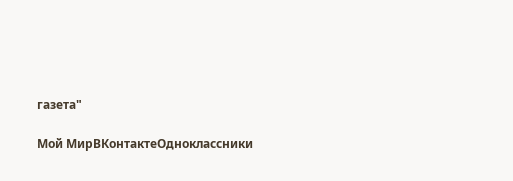газета"

Мой МирВКонтактеОдноклассники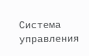Система управления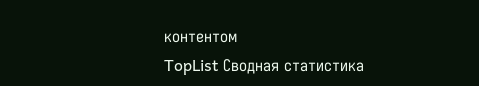контентом
TopList Сводная статистика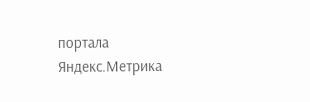портала Яндекс.Метрика